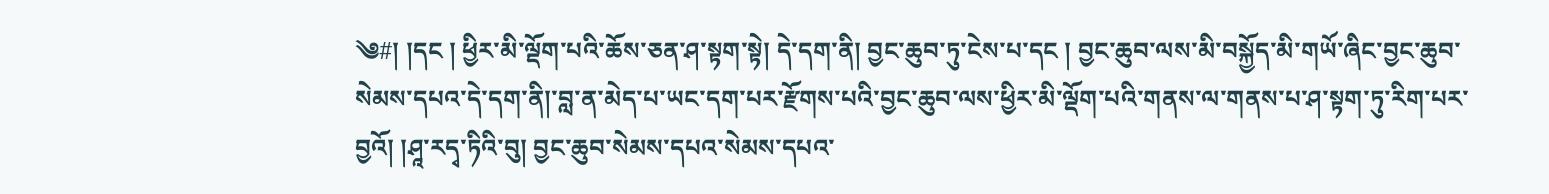༄#། །དང ། ཕྱིར་མི་ལྡོག་པའི་ཆོས་ཅན་ཤ་སྟག་སྟེ། དེ་དག་ནི། བྱང་ཆུབ་ཏུ་ངེས་པ་དང ། བྱང་ཆུབ་ལས་མི་བསྐྱོད་མི་གཡོ་ཞིང་བྱང་ཆུབ་སེམས་དཔའ་དེ་དག་ནི།་བླ་ན་མེད་པ་ཡང་དག་པར་རྫོགས་པའི་བྱང་ཆུབ་ལས་ཕྱིར་མི་ལྡོག་པའི་གནས་ལ་གནས་པ་ཤ་སྟག་ཏུ་རིག་པར་བྱའོ། །ཤཱ་རདྭ་ཏིའི་བུ། བྱང་ཆུབ་སེམས་དཔའ་སེམས་དཔའ་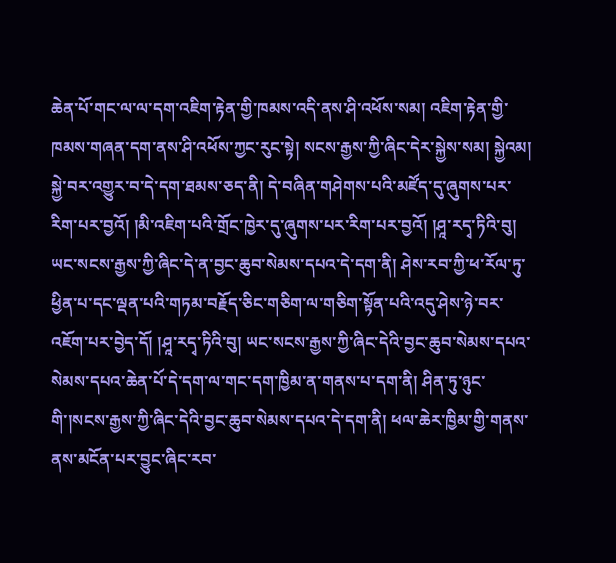ཆེན་པོ་གང་ལ་ལ་དག་འཇིག་རྟེན་གྱི་ཁམས་འདི་ནས་ཤི་འཕོས་སམ། འཇིག་རྟེན་གྱི་ཁམས་གཞན་དག་ནས་ཤི་འཕོས་ཀྱང་རུང་སྟེ། སངས་རྒྱས་ཀྱི་ཞིང་དེར་སྐྱེས་སམ། སྐྱེའམ། སྐྱེ་བར་འགྱུར་བ་དེ་དག་ཐམས་ཅད་ནི། དེ་བཞིན་གཤེགས་པའི་མཛོད་དུ་ཞུགས་པར་རིག་པར་བྱའོ། །མི་འཇིག་པའི་གྲོང་ཁྱེར་དུ་ཞུགས་པར་རིག་པར་བྱའོ། །ཤཱ་རདྭ་ཏིའི་བུ། ཡང་སངས་རྒྱས་ཀྱི་ཞིང་དེ་ན་བྱང་ཆུབ་སེམས་དཔའ་དེ་དག་ནི། ཤེས་རབ་ཀྱི་ཕ་རོལ་ཏུ་ཕྱིན་པ་དང་ལྡན་པའི་གཏམ་བརྗོད་ཅིང་གཅིག་ལ་གཅིག་སྟོན་པའི་འདུ་ཤེས་ཉེ་བར་འཇོག་པར་བྱེད་དོ། །ཤཱ་རདྭ་ཏིའི་བུ། ཡང་སངས་རྒྱས་ཀྱི་ཞིང་དེའི་བྱང་ཆུབ་སེམས་དཔའ་སེམས་དཔའ་ཆེན་པོ་དེ་དག་ལ་གང་དག་ཁྱིམ་ན་གནས་པ་དག་ནི། ཤིན་ཏུ་ཉུང་གི་།སངས་རྒྱས་ཀྱི་ཞིང་དེའི་བྱང་ཆུབ་སེམས་དཔའ་དེ་དག་ནི། ཕལ་ཆེར་ཁྱིམ་གྱི་གནས་ནས་མངོན་པར་བྱུང་ཞིང་རབ་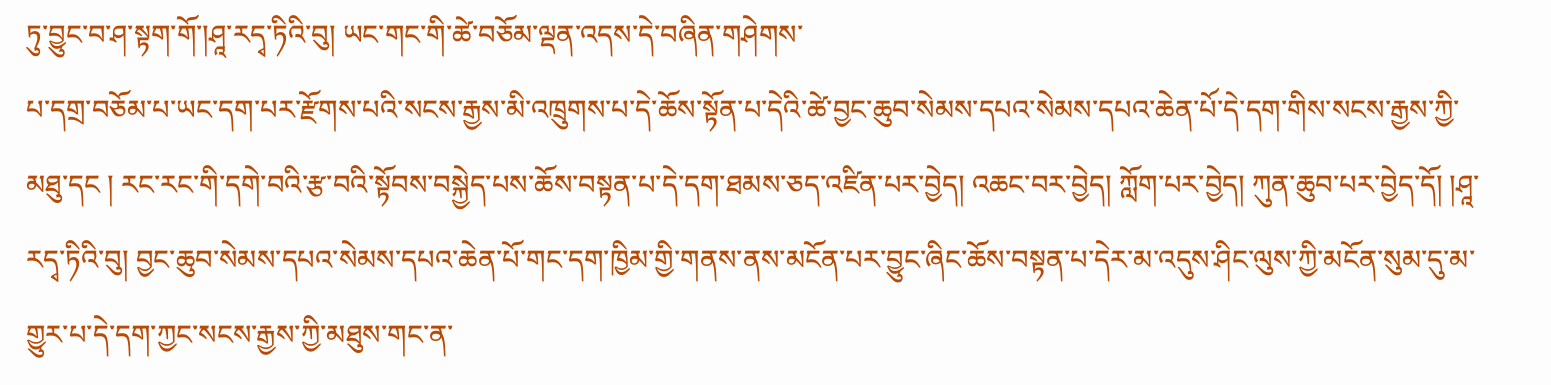ཏུ་བྱུང་བ་ཤ་སྟག་གོ་།ཤཱ་རདྭ་ཏིའི་བུ། ཡང་གང་གི་ཚེ་བཅོམ་ལྡན་འདས་དེ་བཞིན་གཤེགས་
པ་དགྲ་བཅོམ་པ་ཡང་དག་པར་རྫོགས་པའི་སངས་རྒྱས་མི་འཁྲུགས་པ་དེ་ཆོས་སྟོན་པ་དེའི་ཚེ་བྱང་ཆུབ་སེམས་དཔའ་སེམས་དཔའ་ཆེན་པོ་དེ་དག་གིས་སངས་རྒྱས་ཀྱི་མཐུ་དང ། རང་རང་གི་དགེ་བའི་རྩ་བའི་སྟོབས་བསྐྱེད་པས་ཆོས་བསྟན་པ་དེ་དག་ཐམས་ཅད་འཛིན་པར་བྱེད། འཆང་བར་བྱེད། ཀློག་པར་བྱེད། ཀུན་ཆུབ་པར་བྱེད་དོ། །ཤཱ་རདྭ་ཏིའི་བུ། བྱང་ཆུབ་སེམས་དཔའ་སེམས་དཔའ་ཆེན་པོ་གང་དག་ཁྱིམ་གྱི་གནས་ནས་མངོན་པར་བྱུང་ཞིང་ཆོས་བསྟན་པ་དེར་མ་འདུས་ཤིང་ལུས་ཀྱི་མངོན་སུམ་དུ་མ་གྱུར་པ་དེ་དག་ཀྱང་སངས་རྒྱས་ཀྱི་མཐུས་གང་ན་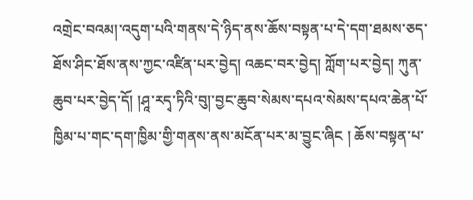འགྲེང་བའམ།་འདུག་པའི་གནས་དེ་ཉིད་ནས་ཆོས་བསྟན་པ་དེ་དག་ཐམས་ཅད་ཐོས་ཤིང་ཐོས་ནས་ཀྱང་འཛིན་པར་བྱེད། འཆང་བར་བྱེད། ཀློག་པར་བྱེད། ཀུན་ཆུབ་པར་བྱེད་དོ། །ཤཱ་རདྭ་ཏིའི་བུ།་བྱང་ཆུབ་སེམས་དཔའ་སེམས་དཔའ་ཆེན་པོ་ཁྱིམ་པ་གང་དག་ཁྱིམ་གྱི་གནས་ནས་མངོན་པར་མ་བྱུང་ཞིང ། ཆོས་བསྟན་པ་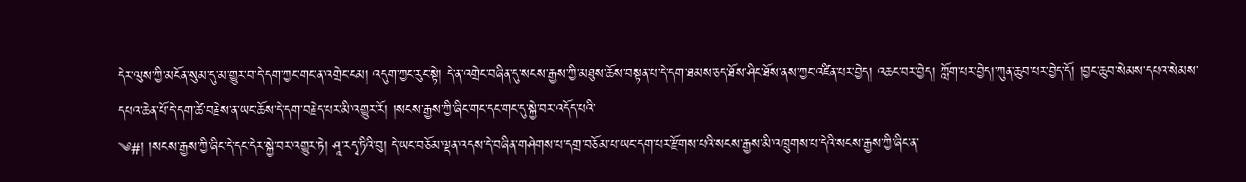དེར་ལུས་ཀྱི་མངོན་སུམ་དུ་མ་གྱུར་བ་དེ་དག་ཀྱང་གང་ན་འགྲེང་ངམ། འདུག་ཀྱང་རུང་སྟེ། དེ་ན་འགྲེང་བཞིན་དུ་སངས་རྒྱས་ཀྱི་མཐུས་ཆོས་བསྟན་པ་དེ་དག་ཐམས་ཅད་ཐོས་ཤིང་ཐོས་ནས་ཀྱང་འཛིན་པར་བྱེད། འཆང་བར་བྱེད། ཀློག་པར་བྱེད།་ཀུན་ཆུབ་པར་བྱེད་དོ། །བྱང་ཆུབ་སེམས་དཔའ་སེམས་དཔའ་ཆེན་པོ་དེ་དག་ཚེ་བརྗེས་ན་ཡང་ཆོས་དེ་དག་བརྗེད་པར་མི་འགྱུར་རོ། །སངས་རྒྱས་ཀྱི་ཞིང་གང་དང་གང་དུ་སྐྱེ་བར་འདོད་པའི་
༄#། །སངས་རྒྱས་ཀྱི་ཞིང་དེ་དང་དེར་སྐྱེ་བར་འགྱུར་ཏེ། ཤཱ་རདྭ་ཏིའི་བུ། དེ་ཡང་བཅོམ་ལྡན་འདས་དེ་བཞིན་གཤེགས་པ་དགྲ་བཅོམ་པ་ཡང་དག་པར་རྫོགས་པའི་སངས་རྒྱས་མི་འཁྲུགས་པ་དེའི་སངས་རྒྱས་ཀྱི་ཞིང་ན་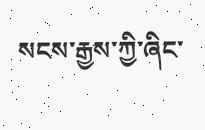སངས་རྒྱས་ཀྱི་ཞིང་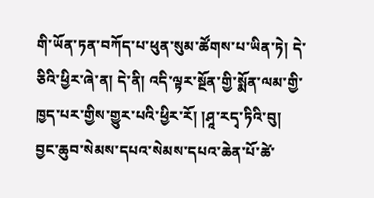གི་ཡོན་ཏན་བཀོད་པ་ཕུན་སུམ་ཚོགས་པ་ཡིན་ཏེ། དེ་ཅིའི་ཕྱིར་ཞེ་ན། དེ་ནི། འདི་ལྟར་སྔོན་གྱི་སྨོན་ལམ་གྱི་ཁྱད་པར་གྱིས་གྱུར་པའི་ཕྱིར་རོ། །ཤཱ་རདྭ་ཏིའི་བུ། བྱང་ཆུབ་སེམས་དཔའ་སེམས་དཔའ་ཆེན་པོ་ཚེ་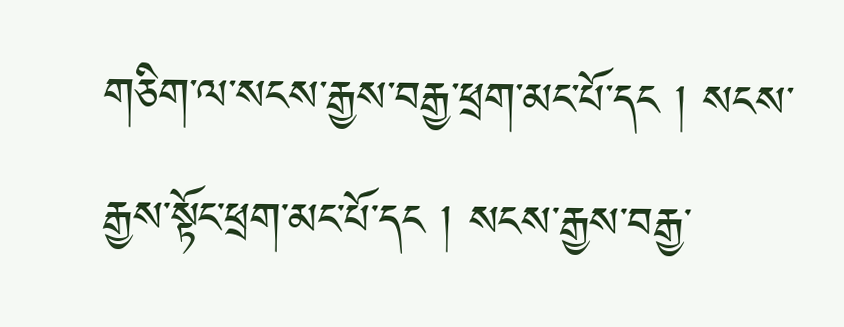གཅིག་ལ་སངས་རྒྱས་བརྒྱ་ཕྲག་མང་པོ་དང ། སངས་རྒྱས་སྟོང་ཕྲག་མང་པོ་དང ། སངས་རྒྱས་བརྒྱ་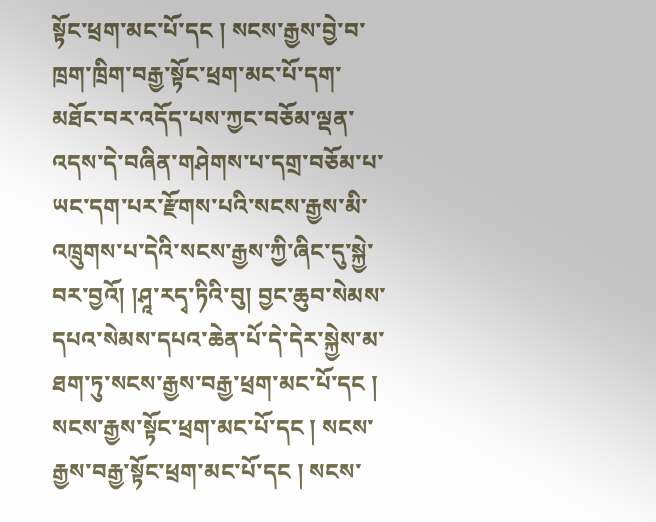སྟོང་ཕྲག་མང་པོ་དང ། སངས་རྒྱས་བྱེ་བ་ཁྲག་ཁྲིག་བརྒྱ་སྟོང་ཕྲག་མང་པོ་དག་མཐོང་བར་འདོད་པས་ཀྱང་བཅོམ་ལྡན་འདས་དེ་བཞིན་གཤེགས་པ་དགྲ་བཅོམ་པ་ཡང་དག་པར་རྫོགས་པའི་སངས་རྒྱས་མི་འཁྲུགས་པ་དེའི་སངས་རྒྱས་ཀྱི་ཞིང་དུ་སྐྱེ་བར་བྱའོ། །ཤཱ་རདྭ་ཏིའི་བུ། བྱང་ཆུབ་སེམས་དཔའ་སེམས་དཔའ་ཆེན་པོ་དེ་དེར་སྐྱེས་མ་ཐག་ཏུ་སངས་རྒྱས་བརྒྱ་ཕྲག་མང་པོ་དང ། སངས་རྒྱས་སྟོང་ཕྲག་མང་པོ་དང ། སངས་རྒྱས་བརྒྱ་སྟོང་ཕྲག་མང་པོ་དང ། སངས་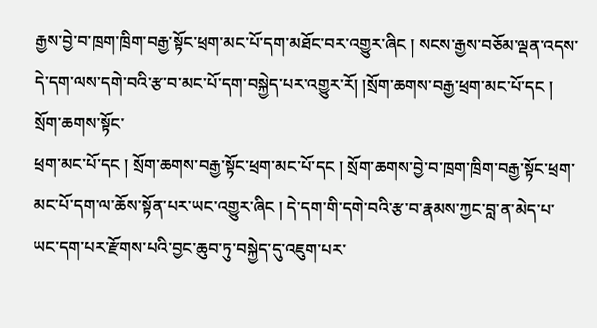རྒྱས་བྱེ་བ་ཁྲག་ཁྲིག་བརྒྱ་སྟོང་ཕྲག་མང་པོ་དག་མཐོང་བར་འགྱུར་ཞིང ། སངས་རྒྱས་བཅོམ་ལྡན་འདས་དེ་དག་ལས་དགེ་བའི་རྩ་བ་མང་པོ་དག་བསྐྱེད་པར་འགྱུར་རོ། །སྲོག་ཆགས་བརྒྱ་ཕྲག་མང་པོ་དང ། སྲོག་ཆགས་སྟོང་
ཕྲག་མང་པོ་དང ། སྲོག་ཆགས་བརྒྱ་སྟོང་ཕྲག་མང་པོ་དང ། སྲོག་ཆགས་བྱེ་བ་ཁྲག་ཁྲིག་བརྒྱ་སྟོང་ཕྲག་མང་པོ་དག་ལ་ཆོས་སྟོན་པར་ཡང་འགྱུར་ཞིང ། དེ་དག་གི་དགེ་བའི་རྩ་བ་རྣམས་ཀྱང་བླ་ན་མེད་པ་ཡང་དག་པར་རྫོགས་པའི་བྱང་ཆུབ་ཏུ་བསྐྱེད་དུ་འཇུག་པར་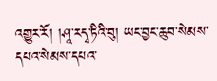འགྱུར་རོ། །ཤཱ་རདྭ་ཏིའི་བུ། ཡང་བྱང་ཆུབ་སེམས་དཔའ་སེམས་དཔའ་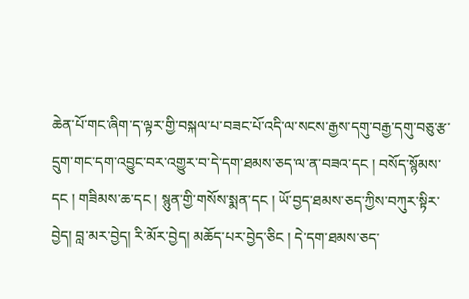ཆེན་པོ་གང་ཞིག་ད་ལྟར་གྱི་བསྐལ་པ་བཟང་པོ་འདི་ལ་སངས་རྒྱས་དགུ་བརྒྱ་དགུ་བཅུ་རྩ་དྲུག་གང་དག་འབྱུང་བར་འགྱུར་བ་དེ་དག་ཐམས་ཅད་ལ་ན་བཟའ་དང ། བསོད་སྙོམས་དང ། གཟིམས་ཆ་དང ། སྙུན་གྱི་གསོས་སྨན་དང ། ཡོ་བྱད་ཐམས་ཅད་ཀྱིས་བཀུར་སྟིར་བྱེད། བླ་མར་བྱེད། རི་མོར་བྱེད། མཆོད་པར་བྱེད་ཅིང ། དེ་དག་ཐམས་ཅད་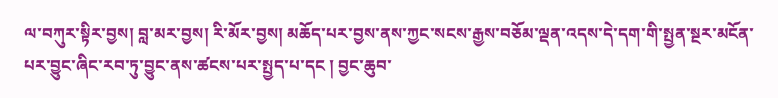ལ་བཀུར་སྟིར་བྱས། བླ་མར་བྱས། རི་མོར་བྱས། མཆོད་པར་བྱས་ནས་ཀྱང་སངས་རྒྱས་བཅོམ་ལྡན་འདས་དེ་དག་གི་སྤྱན་སྔར་མངོན་པར་བྱུང་ཞིང་རབ་ཏུ་བྱུང་ནས་ཚངས་པར་སྤྱད་པ་དང ། བྱང་ཆུབ་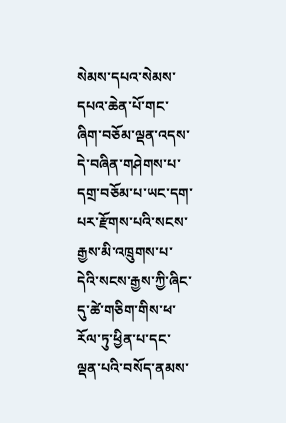སེམས་དཔའ་སེམས་དཔའ་ཆེན་པོ་གང་ཞིག་བཅོམ་ལྡན་འདས་དེ་བཞིན་གཤེགས་པ་དགྲ་བཅོམ་པ་ཡང་དག་པར་རྫོགས་པའི་སངས་རྒྱས་མི་འཁྲུགས་པ་དེའི་སངས་རྒྱས་ཀྱི་ཞིང་དུ་ཚེ་གཅིག་གིས་ཕ་རོལ་ཏུ་ཕྱིན་པ་དང་ལྡན་པའི་བསོད་ནམས་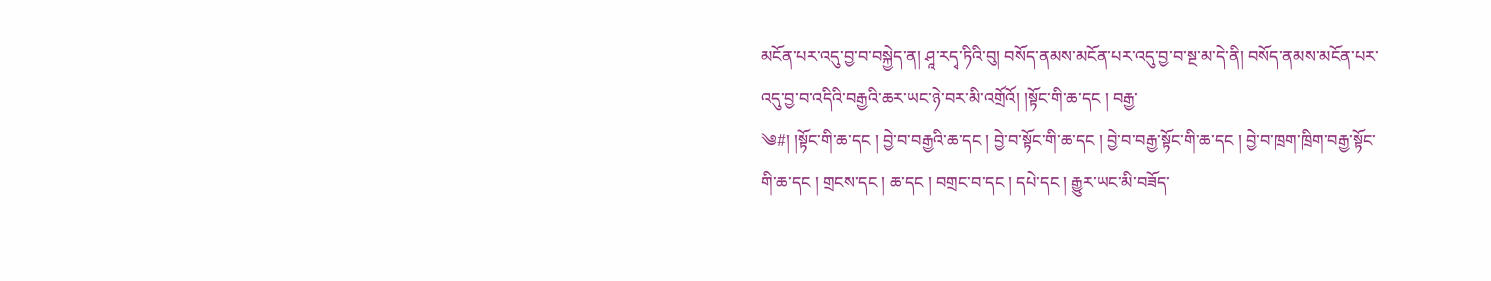མངོན་པར་འདུ་བྱ་བ་བསྐྱེད་ན། ཤཱ་རདྭ་ཏིའི་བུ། བསོད་ནམས་མངོན་པར་འདུ་བྱ་བ་སྔ་མ་དེ་ནི། བསོད་ནམས་མངོན་པར་འདུ་བྱ་བ་འདིའི་བརྒྱའི་ཆར་ཡང་ཉེ་བར་མི་འགྲོའོ། །སྟོང་གི་ཆ་དང ། བརྒྱ་
༄#། །སྟོང་གི་ཆ་དང ། བྱེ་བ་བརྒྱའི་ཆ་དང ། བྱེ་བ་སྟོང་གི་ཆ་དང ། བྱེ་བ་བརྒྱ་སྟོང་གི་ཆ་དང ། བྱེ་བ་ཁྲག་ཁྲིག་བརྒྱ་སྟོང་གི་ཆ་དང ། གྲངས་དང ། ཆ་དང ། བགྲང་བ་དང ། དཔེ་དང ། རྒྱུར་ཡང་མི་བཟོད་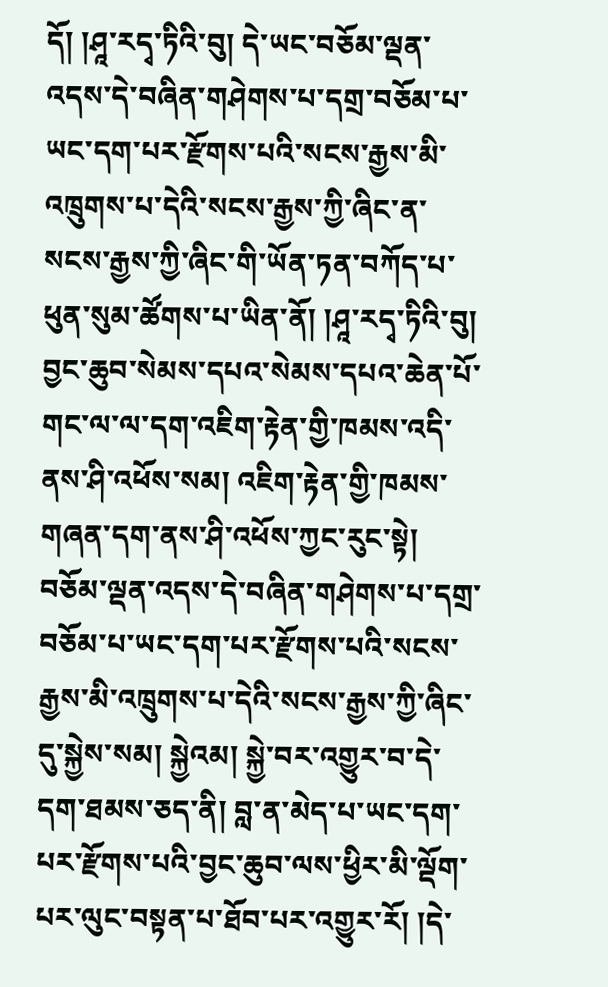དོ། །ཤཱ་རདྭ་ཏིའི་བུ། དེ་ཡང་བཅོམ་ལྡན་འདས་དེ་བཞིན་གཤེགས་པ་དགྲ་བཅོམ་པ་ཡང་དག་པར་རྫོགས་པའི་སངས་རྒྱས་མི་འཁྲུགས་པ་དེའི་སངས་རྒྱས་ཀྱི་ཞིང་ན་སངས་རྒྱས་ཀྱི་ཞིང་གི་ཡོན་ཏན་བཀོད་པ་ཕུན་སུམ་ཚོགས་པ་ཡིན་ནོ། །ཤཱ་རདྭ་ཏིའི་བུ། བྱང་ཆུབ་སེམས་དཔའ་སེམས་དཔའ་ཆེན་པོ་གང་ལ་ལ་དག་འཇིག་རྟེན་གྱི་ཁམས་འདི་ནས་ཤི་འཕོས་སམ། འཇིག་རྟེན་གྱི་ཁམས་གཞན་དག་ནས་ཤི་འཕོས་ཀྱང་རུང་སྟེ། བཅོམ་ལྡན་འདས་དེ་བཞིན་གཤེགས་པ་དགྲ་བཅོམ་པ་ཡང་དག་པར་རྫོགས་པའི་སངས་རྒྱས་མི་འཁྲུགས་པ་དེའི་སངས་རྒྱས་ཀྱི་ཞིང་དུ་སྐྱེས་སམ། སྐྱེའམ། སྐྱེ་བར་འགྱུར་བ་དེ་དག་ཐམས་ཅད་ནི། བླ་ན་མེད་པ་ཡང་དག་པར་རྫོགས་པའི་བྱང་ཆུབ་ལས་ཕྱིར་མི་ལྡོག་པར་ལུང་བསྟན་པ་ཐོབ་པར་འགྱུར་རོ། །དེ་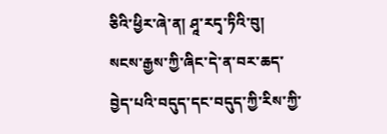ཅིའི་ཕྱིར་ཞེ་ན། ཤཱ་རདྭ་ཏིའི་བུ། སངས་རྒྱས་ཀྱི་ཞིང་དེ་ན་བར་ཆད་བྱེད་པའི་བདུད་དང་བདུད་ཀྱི་རིས་ཀྱི་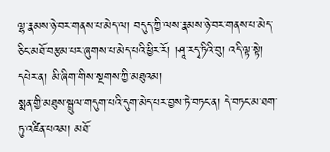ལྷ་རྣམས་ཉེ་བར་གནས་པ་མེད་ལ། བདུད་ཀྱི་ལས་རྣམས་ཉེ་བར་གནས་པ་མེད་ཅིང་མཐོ་བརྩམ་པར་ཞུགས་པ་མེད་པའི་ཕྱིར་རོ། །ཤཱ་རདྭ་ཏིའི་བུ། འདི་ལྟ་སྟེ། དཔེར་ན། མི་ཞིག་གིས་སྔགས་ཀྱི་མཐུའམ།
སྨན་གྱི་མཐུས་སྦྲུལ་གདུག་པའི་དུག་མེད་པར་བྱས་ཏེ་བཏང་ན། དེ་བཏང་མ་ཐག་ཏུ་འཛིན་པའམ། མཐོ་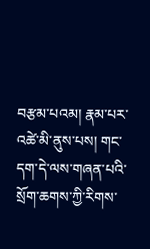བརྩམ་པའམ། རྣམ་པར་འཚེ་མི་ནུས་པས། གང་དག་དེ་ལས་གཞན་པའི་སྲོག་ཆགས་ཀྱི་རིགས་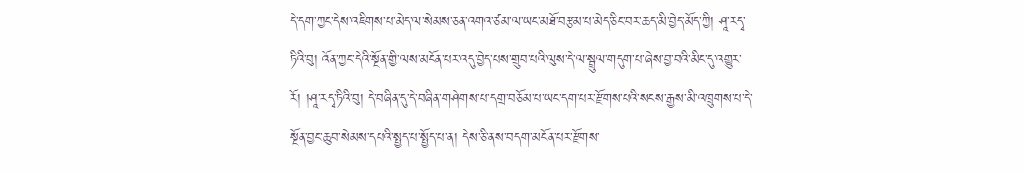དེ་དག་ཀྱང་དེས་འཇིགས་པ་མེད་ལ་སེམས་ཅན་འགའ་ཙམ་ལ་ཡང་མཐོ་བརྩམ་པ་མེད་ཅིང་བར་ཆད་མི་བྱེད་མོད་ཀྱི། ཤཱ་རདྭ་ཏིའི་བུ། འོན་ཀྱང་དེའི་སྔོན་གྱི་ལས་མངོན་པར་འདུ་བྱེད་པས་གྲུབ་པའི་ལུས་དེ་ལ་སྦྲུལ་གདུག་པ་ཞེས་བྱ་བའི་མིང་དུ་འགྱུར་རོ། །ཤཱ་རདྭ་ཏིའི་བུ། དེ་བཞིན་དུ་དེ་བཞིན་གཤེགས་པ་དགྲ་བཅོམ་པ་ཡང་དག་པར་རྫོགས་པའི་སངས་རྒྱས་མི་འཁྲུགས་པ་དེ་སྔོན་བྱང་ཆུབ་སེམས་དཔའི་སྤྱད་པ་སྤྱོད་པ་ན། དེས་ཅི་ནས་བདག་མངོན་པར་རྫོགས་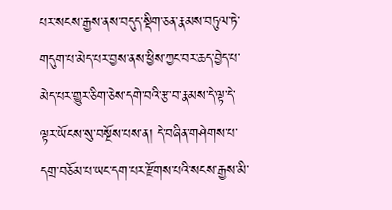པར་སངས་རྒྱས་ནས་བདུད་སྡིག་ཅན་རྣམས་བཏུལ་ཏེ་གདུག་པ་མེད་པར་བྱས་ནས་ཕྱིས་ཀྱང་བར་ཆད་བྱེད་པ་མེད་པར་གྱུར་ཅིག་ཅེས་དགེ་བའི་རྩ་བ་རྣམས་དེ་ལྟ་དེ་ལྟར་ཡོངས་སུ་བསྔོས་པས་ན། དེ་བཞིན་གཤེགས་པ་དགྲ་བཅོམ་པ་ཡང་དག་པར་རྫོགས་པའི་སངས་རྒྱས་མི་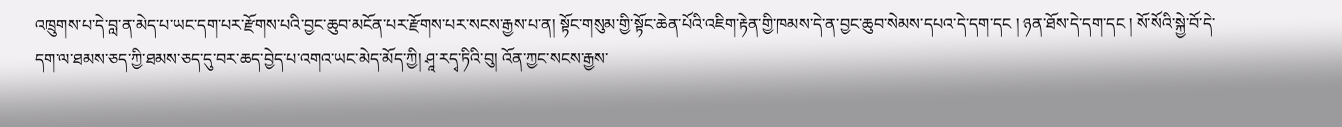འཁྲུགས་པ་དེ་བླ་ན་མེད་པ་ཡང་དག་པར་རྫོགས་པའི་བྱང་ཆུབ་མངོན་པར་རྫོགས་པར་སངས་རྒྱས་པ་ན། སྟོང་གསུམ་གྱི་སྟོང་ཆེན་པོའི་འཇིག་རྟེན་གྱི་ཁམས་དེ་ན་བྱང་ཆུབ་སེམས་དཔའ་དེ་དག་དང ། ཉན་ཐོས་དེ་དག་དང ། སོ་སོའི་སྐྱེ་བོ་དེ་དག་ལ་ཐམས་ཅད་ཀྱི་ཐམས་ཅད་དུ་བར་ཆད་བྱེད་པ་འགའ་ཡང་མེད་མོད་ཀྱི། ཤཱ་རདྭ་ཏིའི་བུ། འོན་ཀྱང་སངས་རྒྱས་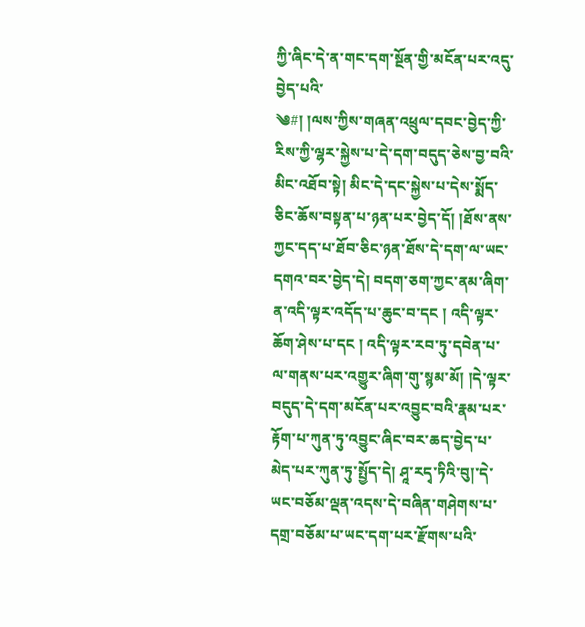ཀྱི་ཞིང་དེ་ན་གང་དག་སྔོན་གྱི་མངོན་པར་འདུ་བྱེད་པའི་
༄#། །ལས་ཀྱིས་གཞན་འཕྲུལ་དབང་བྱེད་ཀྱི་རིས་ཀྱི་ལྷར་སྐྱེས་པ་དེ་དག་བདུད་ཅེས་བྱ་བའི་མིང་འཐོབ་སྟེ། མིང་དེ་དང་སྐྱེས་པ་དེས་སྨོད་ཅིང་ཆོས་བསྟན་པ་ཉན་པར་བྱེད་དོ། །ཐོས་ནས་ཀྱང་དད་པ་ཐོབ་ཅིང་ཉན་ཐོས་དེ་དག་ལ་ཡང་དགའ་བར་བྱེད་དེ། བདག་ཅག་ཀྱང་ནམ་ཞིག་ན་འདི་ལྟར་འདོད་པ་ཆུང་བ་དང ། འདི་ལྟར་ཆོག་ཤེས་པ་དང ། འདི་ལྟར་རབ་ཏུ་དབེན་པ་ལ་གནས་པར་འགྱུར་ཞིག་གུ་སྙམ་མོ། །དེ་ལྟར་བདུད་དེ་དག་མངོན་པར་འབྱུང་བའི་རྣམ་པར་རྟོག་པ་ཀུན་ཏུ་འབྱུང་ཞིང་བར་ཆད་བྱེད་པ་མེད་པར་ཀུན་ཏུ་སྤྱོད་དེ། ཤཱ་རདྭ་ཏིའི་བུ།་དེ་ཡང་བཅོམ་ལྡན་འདས་དེ་བཞིན་གཤེགས་པ་དགྲ་བཅོམ་པ་ཡང་དག་པར་རྫོགས་པའི་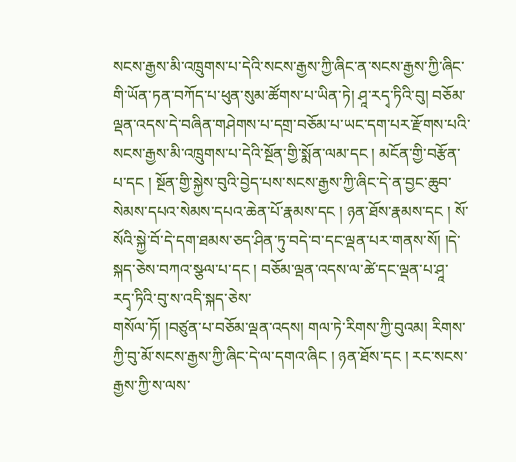སངས་རྒྱས་མི་འཁྲུགས་པ་དེའི་སངས་རྒྱས་ཀྱི་ཞིང་ན་སངས་རྒྱས་ཀྱི་ཞིང་གི་ཡོན་ཏན་བཀོད་པ་ཕུན་སུམ་ཚོགས་པ་ཡིན་ཏེ། ཤཱ་རདྭ་ཏིའི་བུ། བཅོམ་ལྡན་འདས་དེ་བཞིན་གཤེགས་པ་དགྲ་བཅོམ་པ་ཡང་དག་པར་རྫོགས་པའི་སངས་རྒྱས་མི་འཁྲུགས་པ་དེའི་སྔོན་གྱི་སྨོན་ལམ་དང ། མངོན་གྱི་བརྩོན་པ་དང ། སྔོན་གྱི་སྐྱེས་བུའི་བྱེད་པས་སངས་རྒྱས་ཀྱི་ཞིང་དེ་ན་བྱང་ཆུབ་སེམས་དཔའ་སེམས་དཔའ་ཆེན་པོ་རྣམས་དང ། ཉན་ཐོས་རྣམས་དང ། སོ་སོའི་སྐྱེ་བོ་དེ་དག་ཐམས་ཅད་ཤིན་ཏུ་བདེ་བ་དང་ལྡན་པར་གནས་སོ། །དེ་སྐད་ཅེས་བཀའ་སྩལ་པ་དང ། བཅོམ་ལྡན་འདས་ལ་ཚེ་དང་ལྡན་པ་ཤཱ་རདྭ་ཏིའི་བུ་ས་འདི་སྐད་ཅེས་
གསོལ་ཏོ། །བཙུན་པ་བཅོམ་ལྡན་འདས། གལ་ཏེ་རིགས་ཀྱི་བུའམ། རིགས་ཀྱི་བུ་མོ་སངས་རྒྱས་ཀྱི་ཞིང་དེ་ལ་དགའ་ཞིང ། ཉན་ཐོས་དང ། རང་སངས་རྒྱས་ཀྱི་ས་ལས་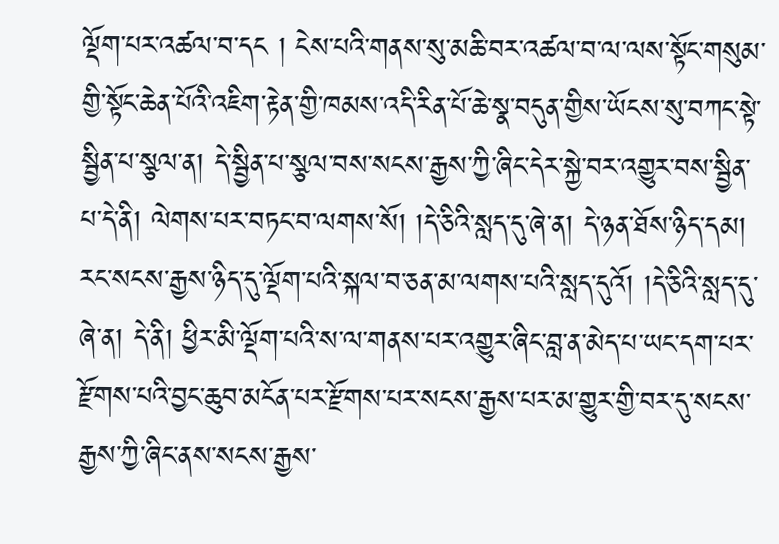ལྡོག་པར་འཚལ་བ་དང ། ངེས་པའི་གནས་སུ་མཆི་བར་འཚལ་བ་ལ་ལས་སྟོང་གསུམ་གྱི་སྟོང་ཆེན་པོའི་འཇིག་རྟེན་གྱི་ཁམས་འདི་རིན་པོ་ཆེ་སྣ་བདུན་གྱིས་ཡོངས་སུ་བཀང་སྟེ་སྦྱིན་པ་སྩལ་ན། དེ་སྦྱིན་པ་སྩལ་བས་སངས་རྒྱས་ཀྱི་ཞིང་དེར་སྐྱེ་བར་འགྱུར་བས་སྦྱིན་པ་དེ་ནི། ལེགས་པར་བཏང་བ་ལགས་སོ། །དེ་ཅིའི་སླད་དུ་ཞེ་ན། དེ་ཉན་ཐོས་ཉིད་དམ། རང་སངས་རྒྱས་ཉིད་དུ་ལྡོག་པའི་སྐལ་བ་ཅན་མ་ལགས་པའི་སླད་དུའོ། །དེ་ཅིའི་སླད་དུ་ཞེ་ན། དེ་ནི། ཕྱིར་མི་ལྡོག་པའི་ས་ལ་གནས་པར་འགྱུར་ཞིང་བླ་ན་མེད་པ་ཡང་དག་པར་རྫོགས་པའི་བྱང་ཆུབ་མངོན་པར་རྫོགས་པར་སངས་རྒྱས་པར་མ་གྱུར་གྱི་བར་དུ་སངས་རྒྱས་ཀྱི་ཞིང་ནས་སངས་རྒྱས་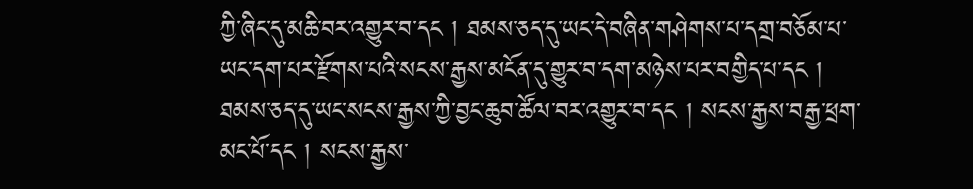ཀྱི་ཞིང་དུ་མཆི་བར་འགྱུར་བ་དང ། ཐམས་ཅད་དུ་ཡང་དེ་བཞིན་གཤེགས་པ་དགྲ་བཅོམ་པ་ཡང་དག་པར་རྫོགས་པའི་སངས་རྒྱས་མངོན་དུ་གྱུར་བ་དག་མཉེས་པར་བགྱིད་པ་དང ། ཐམས་ཅད་དུ་ཡང་སངས་རྒྱས་ཀྱི་བྱང་ཆུབ་ཚོལ་བར་འགྱུར་བ་དང ། སངས་རྒྱས་བརྒྱ་ཕྲག་མང་པོ་དང ། སངས་རྒྱས་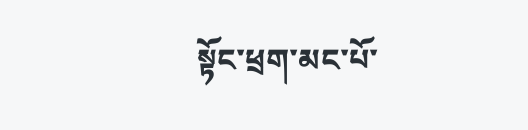སྟོང་ཕྲག་མང་པོ་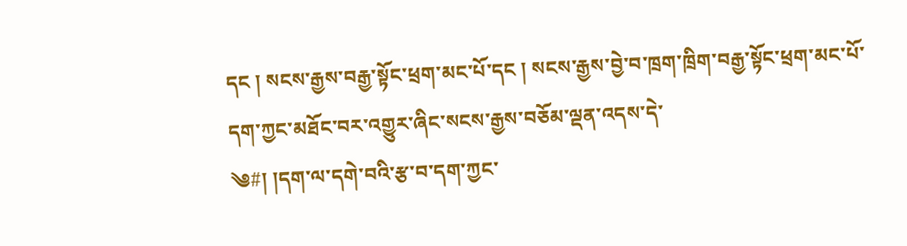དང ། སངས་རྒྱས་བརྒྱ་སྟོང་ཕྲག་མང་པོ་དང ། སངས་རྒྱས་བྱེ་བ་ཁྲག་ཁྲིག་བརྒྱ་སྟོང་ཕྲག་མང་པོ་དག་ཀྱང་མཐོང་བར་འགྱུར་ཞིང་སངས་རྒྱས་བཅོམ་ལྡན་འདས་དེ་
༄#། །དག་ལ་དགེ་བའི་རྩ་བ་དག་ཀྱང་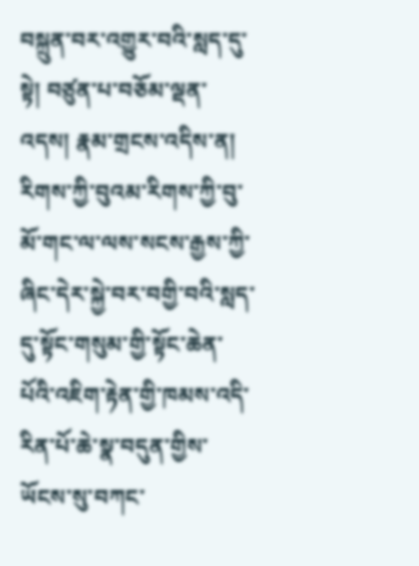བསྐྲུན་བར་འགྱུར་བའི་སླད་དུ་སྟེ། བཙུན་པ་བཅོམ་ལྡན་འདས། རྣམ་གྲངས་འདིས་ན། རིགས་ཀྱི་བུའམ་རིགས་ཀྱི་བུ་མོ་གང་ལ་ལས་སངས་རྒྱས་ཀྱི་ཞིང་དེར་སྐྱེ་བར་བགྱི་བའི་སླད་དུ་སྟོང་གསུམ་གྱི་སྟོང་ཆེན་པོའི་འཇིག་རྟེན་གྱི་ཁམས་འདི་རིན་པོ་ཆེ་སྣ་བདུན་གྱིས་ཡོངས་སུ་བཀང་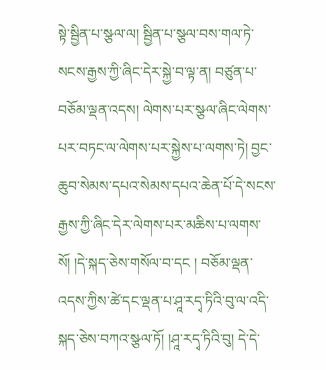སྟེ་སྦྱིན་པ་སྩལ་ལ། སྦྱིན་པ་སྩལ་བས་གལ་ཏེ་སངས་རྒྱས་ཀྱི་ཞིང་དེར་སྐྱེ་བ་ལྟ་ན། བཙུན་པ་བཅོམ་ལྡན་འདས། ལེགས་པར་སྩལ་ཞིང་ལེགས་པར་བཏང་ལ་ལེགས་པར་སྐྱེས་པ་ལགས་ཏེ། བྱང་ཆུབ་སེམས་དཔའ་སེམས་དཔའ་ཆེན་པོ་དེ་སངས་རྒྱས་ཀྱི་ཞིང་དེར་ལེགས་པར་མཆིས་པ་ལགས་སོ། །དེ་སྐད་ཅེས་གསོལ་བ་དང ། བཅོམ་ལྡན་འདས་ཀྱིས་ཚེ་དང་ལྡན་པ་ཤཱ་རདྭ་ཏིའི་བུ་ལ་འདི་སྐད་ཅེས་བཀའ་སྩལ་ཏོ། །ཤཱ་རདྭ་ཏིའི་བུ། དེ་དེ་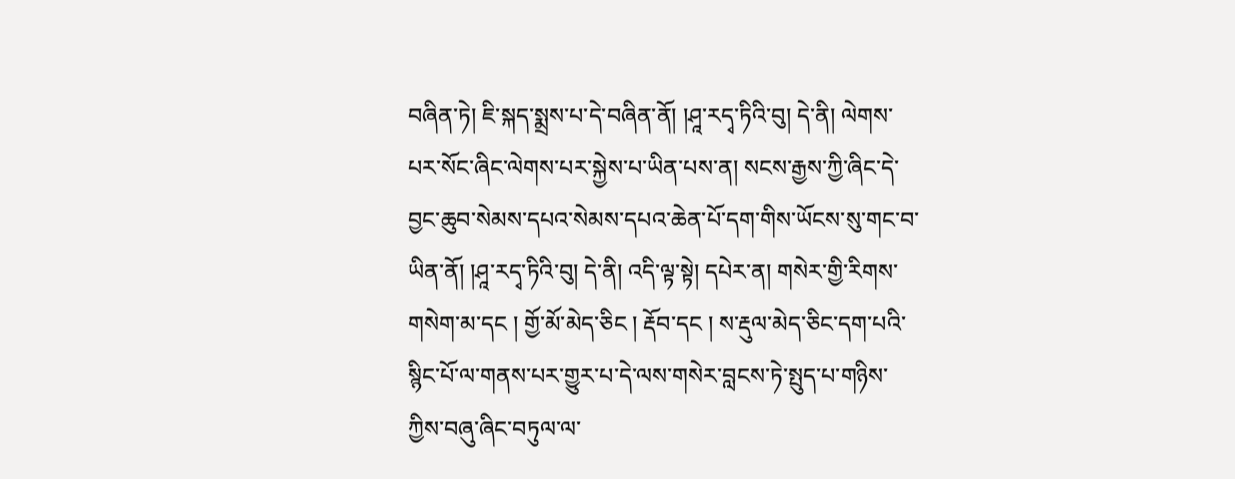བཞིན་ཏེ། ཇི་སྐད་སྨྲས་པ་དེ་བཞིན་ནོ། །ཤཱ་རདྭ་ཏིའི་བུ། དེ་ནི། ལེགས་པར་སོང་ཞིང་ལེགས་པར་སྐྱེས་པ་ཡིན་པས་ན། སངས་རྒྱས་ཀྱི་ཞིང་དེ་བྱང་ཆུབ་སེམས་དཔའ་སེམས་དཔའ་ཆེན་པོ་དག་གིས་ཡོངས་སུ་གང་བ་ཡིན་ནོ། །ཤཱ་རདྭ་ཏིའི་བུ། དེ་ནི། འདི་ལྟ་སྟེ། དཔེར་ན། གསེར་གྱི་རིགས་གསེག་མ་དང ། གྱོ་མོ་མེད་ཅིང ། རྡོབ་དང ། ས་རྡུལ་མེད་ཅིང་དག་པའི་སྙིང་པོ་ལ་གནས་པར་གྱུར་པ་དེ་ལས་གསེར་བླངས་ཏེ་སྤུད་པ་གཉིས་ཀྱིས་བཞུ་ཞིང་བཏུལ་ལ་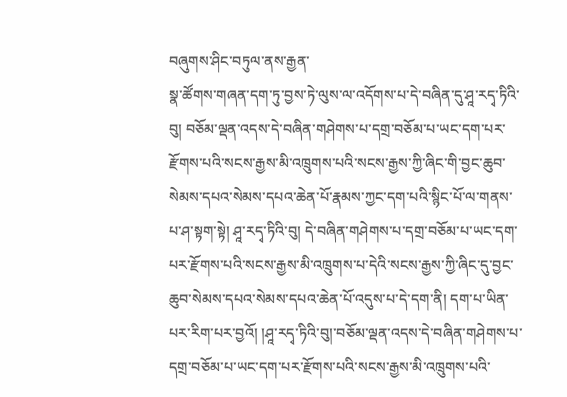བཞུགས་ཤིང་བཏུལ་ནས་རྒྱན་
སྣ་ཚོགས་གཞན་དག་ཏུ་བྱས་ཏེ་ལུས་ལ་འདོགས་པ་དེ་བཞིན་དུ་ཤཱ་རདྭ་ཏིའི་བུ། བཅོམ་ལྡན་འདས་དེ་བཞིན་གཤེགས་པ་དགྲ་བཅོམ་པ་ཡང་དག་པར་རྫོགས་པའི་སངས་རྒྱས་མི་འཁྲུགས་པའི་སངས་རྒྱས་ཀྱི་ཞིང་གི་བྱང་ཆུབ་སེམས་དཔའ་སེམས་དཔའ་ཆེན་པོ་རྣམས་ཀྱང་དག་པའི་སྙིང་པོ་ལ་གནས་པ་ཤ་སྟག་སྟེ། ཤཱ་རདྭ་ཏིའི་བུ། དེ་བཞིན་གཤེགས་པ་དགྲ་བཅོམ་པ་ཡང་དག་པར་རྫོགས་པའི་སངས་རྒྱས་མི་འཁྲུགས་པ་དེའི་སངས་རྒྱས་ཀྱི་ཞིང་དུ་བྱང་ཆུབ་སེམས་དཔའ་སེམས་དཔའ་ཆེན་པོ་འདུས་པ་དེ་དག་ནི། དག་པ་ཡིན་པར་རིག་པར་བྱའོ། །ཤཱ་རདྭ་ཏིའི་བུ།་བཅོམ་ལྡན་འདས་དེ་བཞིན་གཤེགས་པ་དགྲ་བཅོམ་པ་ཡང་དག་པར་རྫོགས་པའི་སངས་རྒྱས་མི་འཁྲུགས་པའི་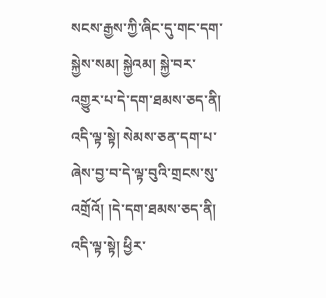སངས་རྒྱས་ཀྱི་ཞིང་དུ་གང་དག་སྐྱེས་སམ། སྐྱེའམ། སྐྱེ་བར་འགྱུར་པ་དེ་དག་ཐམས་ཅད་ནི། འདི་ལྟ་སྟེ། སེམས་ཅན་དག་པ་ཞེས་བྱ་བ་དེ་ལྟ་བུའི་གྲངས་སུ་འགྲོའོ། །དེ་དག་ཐམས་ཅད་ནི། འདི་ལྟ་སྟེ། ཕྱིར་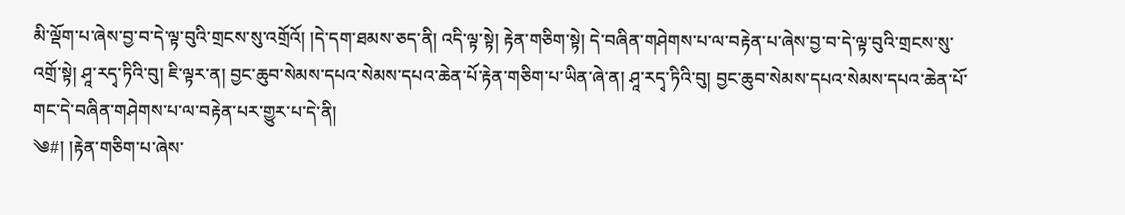མི་ལྡོག་པ་ཞེས་བྱ་བ་དེ་ལྟ་བུའི་གྲངས་སུ་འགྲོའོ། །དེ་དག་ཐམས་ཅད་ནི། འདི་ལྟ་སྟེ། རྟེན་གཅིག་སྟེ། དེ་བཞིན་གཤེགས་པ་ལ་བརྟེན་པ་ཞེས་བྱ་བ་དེ་ལྟ་བུའི་གྲངས་སུ་འགྲོ་སྟེ། ཤཱ་རདྭ་ཏིའི་བུ། ཇི་ལྟར་ན། བྱང་ཆུབ་སེམས་དཔའ་སེམས་དཔའ་ཆེན་པོ་རྟེན་གཅིག་པ་ཡིན་ཞེ་ན། ཤཱ་རདྭ་ཏིའི་བུ། བྱང་ཆུབ་སེམས་དཔའ་སེམས་དཔའ་ཆེན་པོ་གང་དེ་བཞིན་གཤེགས་པ་ལ་བརྟེན་པར་གྱུར་པ་དེ་ནི།
༄#། །རྟེན་གཅིག་པ་ཞེས་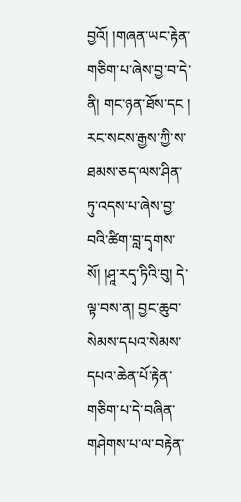བྱའོ། །གཞན་ཡང་རྟེན་གཅིག་པ་ཞེས་བྱ་བ་དེ་ནི། གང་ཉན་ཐོས་དང ། རང་སངས་རྒྱས་ཀྱི་ས་ཐམས་ཅད་ལས་ཤིན་ཏུ་འདས་པ་ཞེས་བྱ་བའི་ཚིག་བླ་དྭགས་སོ། །ཤཱ་རདྭ་ཏིའི་བུ། དེ་ལྟ་བས་ན། བྱང་ཆུབ་སེམས་དཔའ་སེམས་དཔའ་ཆེན་པོ་རྟེན་གཅིག་པ་དེ་བཞིན་གཤེགས་པ་ལ་བརྟེན་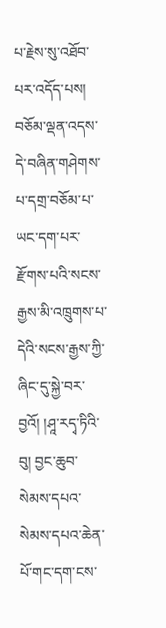པ་རྗེས་སུ་འཐོབ་པར་འདོད་པས། བཅོམ་ལྡན་འདས་དེ་བཞིན་གཤེགས་པ་དགྲ་བཅོམ་པ་ཡང་དག་པར་རྫོགས་པའི་སངས་རྒྱས་མི་འཁྲུགས་པ་དེའི་སངས་རྒྱས་ཀྱི་ཞིང་དུ་སྐྱེ་བར་བྱའོ། །ཤཱ་རདྭ་ཏིའི་བུ། བྱང་ཆུབ་སེམས་དཔའ་སེམས་དཔའ་ཆེན་པོ་གང་དག་ངས་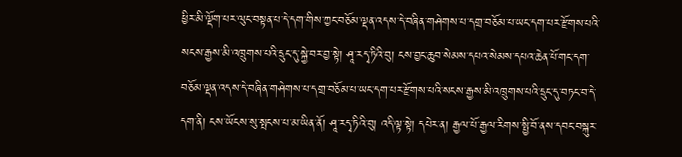ཕྱིར་མི་ལྡོག་པར་ལུང་བསྟན་པ་དེ་དག་གིས་ཀྱང་བཅོམ་ལྡན་འདས་དེ་བཞིན་གཤེགས་པ་དགྲ་བཅོམ་པ་ཡང་དག་པར་རྫོགས་པའི་སངས་རྒྱས་མི་འཁྲུགས་པའི་དྲུང་དུ་སྐྱེ་བར་བྱ་སྟེ། ཤཱ་རདྭ་ཏིའི་བུ། ངས་བྱང་ཆུབ་སེམས་དཔའ་སེམས་དཔའ་ཆེན་པོ་གང་དག་བཅོམ་ལྡན་འདས་དེ་བཞིན་གཤེགས་པ་དགྲ་བཅོམ་པ་ཡང་དག་པར་རྫོགས་པའི་སངས་རྒྱས་མི་འཁྲུགས་པའི་དྲུང་དུ་བཏང་བ་དེ་དག་ནི། ངས་ཡོངས་སུ་སྤངས་པ་མ་ཡིན་ནོ། ཤཱ་རདྭ་ཏིའི་བུ། འདི་ལྟ་སྟེ། དཔེར་ན། རྒྱལ་པོ་རྒྱལ་རིགས་སྤྱི་བོ་ནས་དབང་བསྐུར་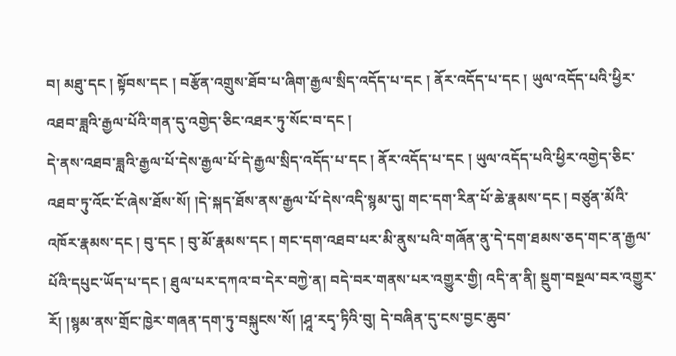བ། མཐུ་དང ། སྟོབས་དང ། བརྩོན་འགྲུས་ཐོབ་པ་ཞིག་རྒྱལ་སྲིད་འདོད་པ་དང ། ནོར་འདོད་པ་དང ། ཡུལ་འདོད་པའི་ཕྱིར་འཐབ་ཟླའི་རྒྱལ་པོའི་གན་དུ་འགྱེད་ཅིང་འཐར་ཏུ་སོང་བ་དང །
དེ་ནས་འཐབ་ཟླའི་རྒྱལ་པོ་དེས་རྒྱལ་པོ་དེ་རྒྱལ་སྲིད་འདོད་པ་དང ། ནོར་འདོད་པ་དང ། ཡུལ་འདོད་པའི་ཕྱིར་འགྱེད་ཅིང་འཐབ་ཏུ་འོང་ངོ་ཞེས་ཐོས་སོ། །དེ་སྐད་ཐོས་ནས་རྒྱལ་པོ་དེས་འདི་སྙམ་དུ། གང་དག་རིན་པོ་ཆེ་རྣམས་དང ། བཙུན་མོའི་འཁོར་རྣམས་དང ། བུ་དང ། བུ་མོ་རྣམས་དང ། གང་དག་འཐབ་པར་མི་ནུས་པའི་གཞོན་ནུ་དེ་དག་ཐམས་ཅད་གང་ན་རྒྱལ་པོའི་དཔུང་ཡོད་པ་དང ། ཐུལ་པར་དཀའ་བ་དེར་བཀྱེ་ན། བདེ་བར་གནས་པར་འགྱུར་གྱི། འདི་ན་ནི། སྡུག་བསྔལ་བར་འགྱུར་རོ། །སྙམ་ནས་གྲོང་ཁྱེར་གཞན་དག་ཏུ་བསྐུངས་སོ། །ཤཱ་རདྭ་ཏིའི་བུ། དེ་བཞིན་དུ་ངས་བྱང་ཆུབ་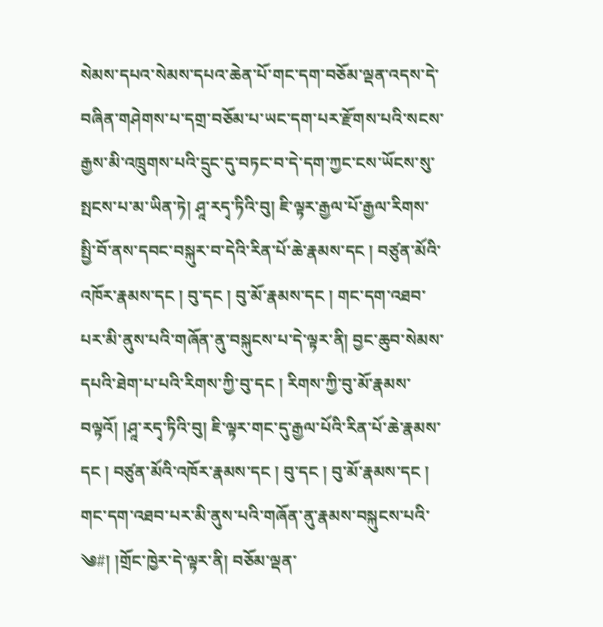སེམས་དཔའ་སེམས་དཔའ་ཆེན་པོ་གང་དག་བཅོམ་ལྡན་འདས་དེ་བཞིན་གཤེགས་པ་དགྲ་བཅོམ་པ་ཡང་དག་པར་རྫོགས་པའི་སངས་རྒྱས་མི་འཁྲུགས་པའི་དྲུང་དུ་བཏང་བ་དེ་དག་ཀྱང་ངས་ཡོངས་སུ་སྤངས་པ་མ་ཡིན་ཏེ། ཤཱ་རདྭ་ཏིའི་བུ། ཇི་ལྟར་རྒྱལ་པོ་རྒྱལ་རིགས་སྤྱི་བོ་ནས་དབང་བསྐུར་བ་དེའི་རིན་པོ་ཆེ་རྣམས་དང ། བཙུན་མོའི་འཁོར་རྣམས་དང ། བུ་དང ། བུ་མོ་རྣམས་དང ། གང་དག་འཐབ་པར་མི་ནུས་པའི་གཞོན་ནུ་བསྐུངས་པ་དེ་ལྟར་ནི། བྱང་ཆུབ་སེམས་དཔའི་ཐེག་པ་པའི་རིགས་ཀྱི་བུ་དང ། རིགས་ཀྱི་བུ་མོ་རྣམས་བལྟའོ། །ཤཱ་རདྭ་ཏིའི་བུ། ཇི་ལྟར་གང་དུ་རྒྱལ་པོའི་རིན་པོ་ཆེ་རྣམས་དང ། བཙུན་མོའི་འཁོར་རྣམས་དང ། བུ་དང ། བུ་མོ་རྣམས་དང ། གང་དག་འཐབ་པར་མི་ནུས་པའི་གཞོན་ནུ་རྣམས་བསྐུངས་པའི་
༄#། །གྲོང་ཁྱེར་དེ་ལྟར་ནི། བཅོམ་ལྡན་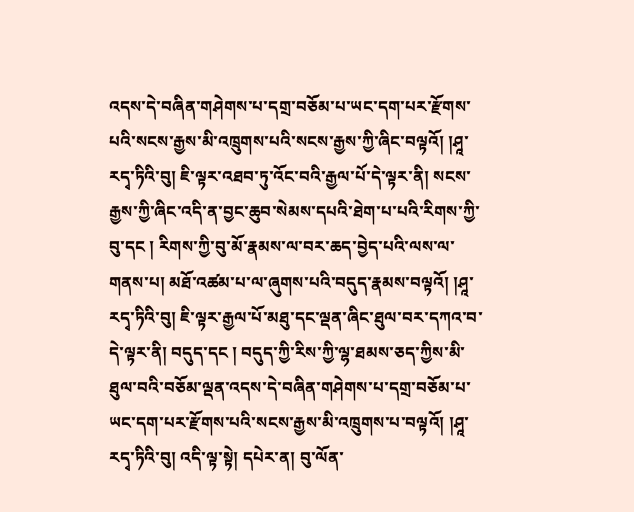འདས་དེ་བཞིན་གཤེགས་པ་དགྲ་བཅོམ་པ་ཡང་དག་པར་རྫོགས་པའི་སངས་རྒྱས་མི་འཁྲུགས་པའི་སངས་རྒྱས་ཀྱི་ཞིང་བལྟའོ། །ཤཱ་རདྭ་ཏིའི་བུ། ཇི་ལྟར་འཐབ་ཏུ་འོང་བའི་རྒྱལ་པོ་དེ་ལྟར་ནི། སངས་རྒྱས་ཀྱི་ཞིང་འདི་ན་བྱང་ཆུབ་སེམས་དཔའི་ཐེག་པ་པའི་རིགས་ཀྱི་བུ་དང ། རིགས་ཀྱི་བུ་མོ་རྣམས་ལ་བར་ཆད་བྱེད་པའི་ལས་ལ་གནས་པ། མཐོ་འཚམ་པ་ལ་ཞུགས་པའི་བདུད་རྣམས་བལྟའོ། །ཤཱ་རདྭ་ཏིའི་བུ། ཇི་ལྟར་རྒྱལ་པོ་མཐུ་དང་ལྡན་ཞིང་ཐུལ་བར་དཀའ་བ་དེ་ལྟར་ནི། བདུད་དང ། བདུད་ཀྱི་རིས་ཀྱི་ལྷ་ཐམས་ཅད་ཀྱིས་མི་ཐུལ་བའི་བཅོམ་ལྡན་འདས་དེ་བཞིན་གཤེགས་པ་དགྲ་བཅོམ་པ་ཡང་དག་པར་རྫོགས་པའི་སངས་རྒྱས་མི་འཁྲུགས་པ་བལྟའོ། །ཤཱ་རདྭ་ཏིའི་བུ། འདི་ལྟ་སྟེ། དཔེར་ན། བུ་ལོན་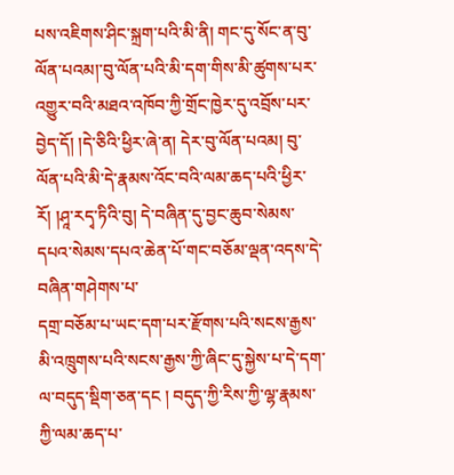པས་འཇིགས་ཤིང་སྐྲག་པའི་མི་ནི། གང་དུ་སོང་ན་བུ་ལོན་པའམ།་བུ་ལོན་པའི་མི་དག་གིས་མི་ཚུགས་པར་འགྱུར་བའི་མཐའ་འཁོབ་ཀྱི་གྲོང་ཁྱེར་དུ་འབྲོས་པར་བྱེད་དོ། །དེ་ཅིའི་ཕྱིར་ཞེ་ན། དེར་བུ་ལོན་པའམ། བུ་ལོན་པའི་མི་དེ་རྣམས་འོང་བའི་ལམ་ཆད་པའི་ཕྱིར་རོ། །ཤཱ་རདྭ་ཏིའི་བུ། དེ་བཞིན་དུ་བྱང་ཆུབ་སེམས་དཔའ་སེམས་དཔའ་ཆེན་པོ་གང་བཅོམ་ལྡན་འདས་དེ་བཞིན་གཤེགས་པ་
དགྲ་བཅོམ་པ་ཡང་དག་པར་རྫོགས་པའི་སངས་རྒྱས་མི་འཁྲུགས་པའི་སངས་རྒྱས་ཀྱི་ཞིང་དུ་སྐྱེས་པ་དེ་དག་ལ་བདུད་སྡིག་ཅན་དང ། བདུད་ཀྱི་རིས་ཀྱི་ལྷ་རྣམས་ཀྱི་ལམ་ཆད་པ་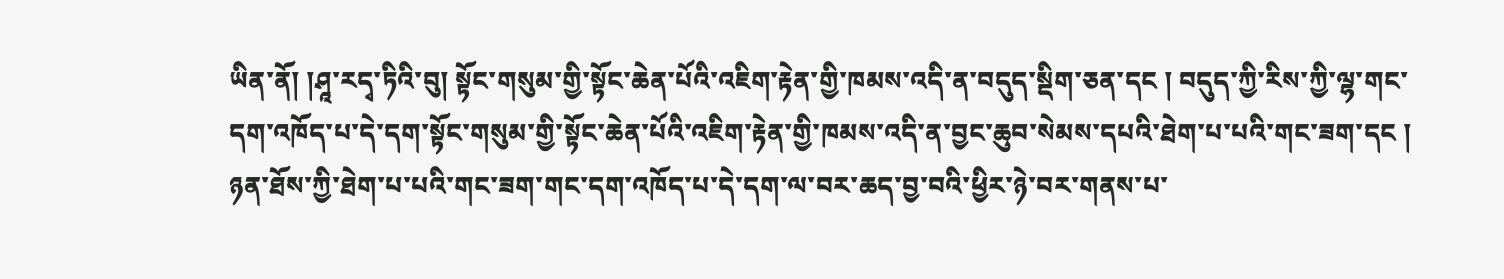ཡིན་ནོ། །ཤཱ་རདྭ་ཏིའི་བུ། སྟོང་གསུམ་གྱི་སྟོང་ཆེན་པོའི་འཇིག་རྟེན་གྱི་ཁམས་འདི་ན་བདུད་སྡིག་ཅན་དང ། བདུད་ཀྱི་རིས་ཀྱི་ལྷ་གང་དག་འཁོད་པ་དེ་དག་སྟོང་གསུམ་གྱི་སྟོང་ཆེན་པོའི་འཇིག་རྟེན་གྱི་ཁམས་འདི་ན་བྱང་ཆུབ་སེམས་དཔའི་ཐེག་པ་པའི་གང་ཟག་དང ། ཉན་ཐོས་ཀྱི་ཐེག་པ་པའི་གང་ཟག་གང་དག་འཁོད་པ་དེ་དག་ལ་བར་ཆད་བྱ་བའི་ཕྱིར་ཉེ་བར་གནས་པ་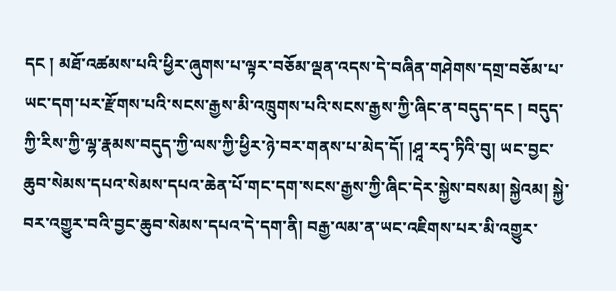དང ། མཐོ་འཚམས་པའི་ཕྱིར་ཞུགས་པ་ལྟར་བཅོམ་ལྡན་འདས་དེ་བཞིན་གཤེགས་དགྲ་བཅོམ་པ་ཡང་དག་པར་རྫོགས་པའི་སངས་རྒྱས་མི་འཁྲུགས་པའི་སངས་རྒྱས་ཀྱི་ཞིང་ན་བདུད་དང ། བདུད་ཀྱི་རིས་ཀྱི་ལྷ་རྣམས་བདུད་ཀྱི་ལས་ཀྱི་ཕྱིར་ཉེ་བར་གནས་པ་མེད་དོ། །ཤཱ་རདྭ་ཏིའི་བུ། ཡང་བྱང་ཆུབ་སེམས་དཔའ་སེམས་དཔའ་ཆེན་པོ་གང་དག་སངས་རྒྱས་ཀྱི་ཞིང་དེར་སྐྱེས་བསམ། སྐྱེའམ། སྐྱེ་བར་འགྱུར་བའི་བྱང་ཆུབ་སེམས་དཔའ་དེ་དག་ནི། བརྒྱ་ལམ་ན་ཡང་འཇིགས་པར་མི་འགྱུར་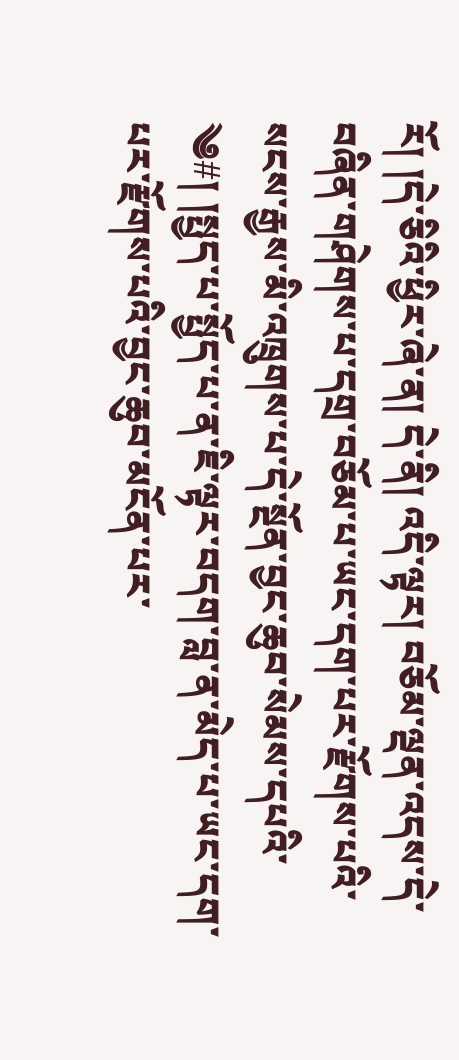རོ། །དེ་ཅིའི་ཕྱིར་ཞེ་ན། དེ་ནི། འདི་ལྟར། བཅོམ་ལྡན་འདས་དེ་བཞིན་གཤེགས་པ་དགྲ་བཅོམ་པ་ཡང་དག་པར་རྫོགས་པའི་སངས་རྒྱས་མི་འཁྲུགས་པ་དེ་སྔོན་བྱང་ཆུབ་སེམས་དཔའི་
༄#། །སྤྱད་པ་སྤྱོད་པ་ན་ཇི་ལྟར་བདག་བླ་ན་མེད་པ་ཡང་དག་པར་རྫོགས་པའི་བྱང་ཆུབ་མངོན་པར་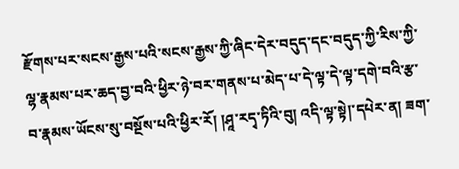རྫོགས་པར་སངས་རྒྱས་པའི་སངས་རྒྱས་ཀྱི་ཞིང་དེར་བདུད་དང་བདུད་ཀྱི་རིས་ཀྱི་ལྷ་རྣམས་པར་ཆད་བྱ་བའི་ཕྱིར་ཉེ་བར་གནས་པ་མེད་པ་དེ་ལྟ་དེ་ལྟ་དགེ་བའི་རྩ་བ་རྣམས་ཡོངས་སུ་བསྔོས་པའི་ཕྱིར་རོ། །ཤཱ་རདྭ་ཏིའི་བུ། འདི་ལྟ་སྟེ།་དཔེར་ན། ཟག་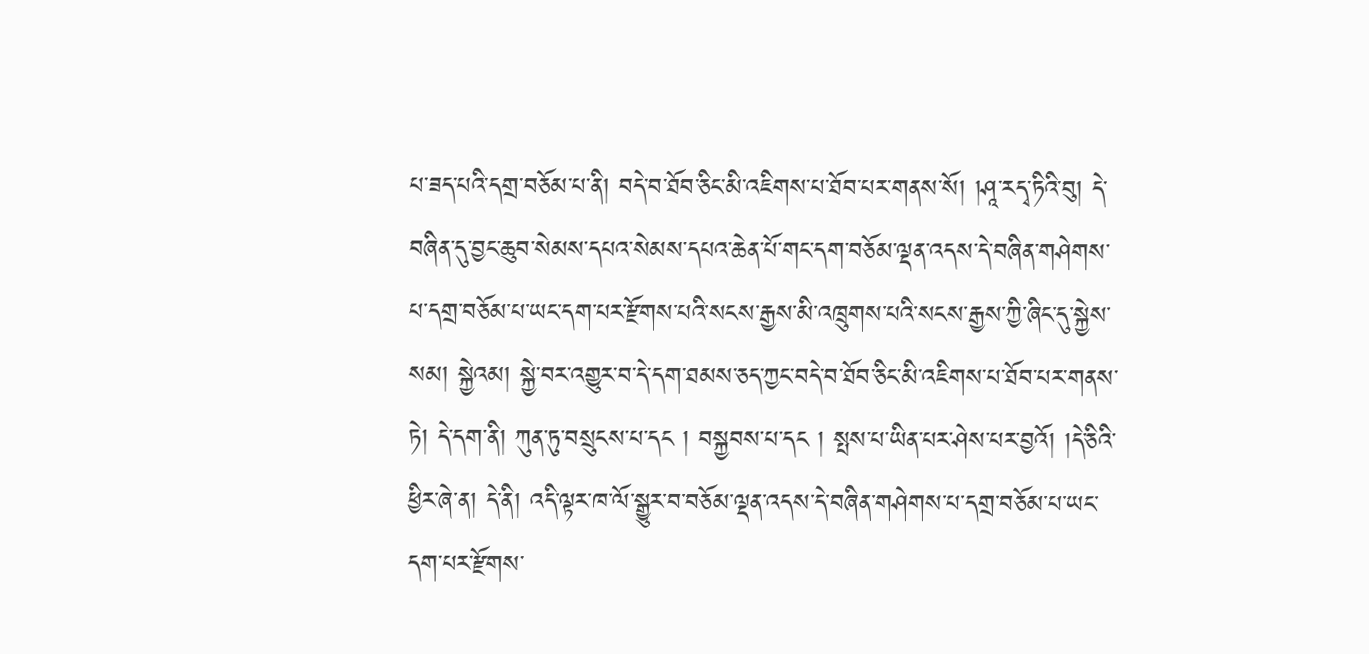པ་ཟད་པའི་དགྲ་བཅོམ་པ་ནི། བདེ་བ་ཐོབ་ཅིང་མི་འཇིགས་པ་ཐོབ་པར་གནས་སོ། །ཤཱ་རདྭ་ཏིའི་བུ། དེ་བཞིན་དུ་བྱང་ཆུབ་སེམས་དཔའ་སེམས་དཔའ་ཆེན་པོ་གང་དག་བཅོམ་ལྡན་འདས་དེ་བཞིན་གཤེགས་པ་དགྲ་བཅོམ་པ་ཡང་དག་པར་རྫོགས་པའི་སངས་རྒྱས་མི་འཁྲུགས་པའི་སངས་རྒྱས་ཀྱི་ཞིང་དུ་སྐྱེས་སམ། སྐྱེའམ། སྐྱེ་བར་འགྱུར་བ་དེ་དག་ཐམས་ཅད་ཀྱང་བདེ་བ་ཐོབ་ཅིང་མི་འཇིགས་པ་ཐོབ་པར་གནས་ཏེ། དེ་དག་ནི། ཀུན་ཏུ་བསྲུངས་པ་དང ། བསྐྱབས་པ་དང ། སྤས་པ་ཡིན་པར་ཤེས་པར་བྱའོ། །དེ་ཅིའི་ཕྱིར་ཞེ་ན། དེ་ནི། འདི་ལྟར་ཁ་ལོ་སྒྱུར་བ་བཅོམ་ལྡན་འདས་དེ་བཞིན་གཤེགས་པ་དགྲ་བཅོམ་པ་ཡང་དག་པར་རྫོགས་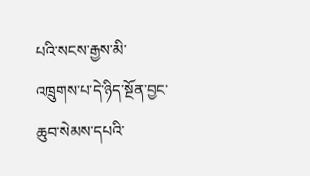པའི་སངས་རྒྱས་མི་འཁྲུགས་པ་དེ་ཉིད་སྔོན་བྱང་ཆུབ་སེམས་དཔའི་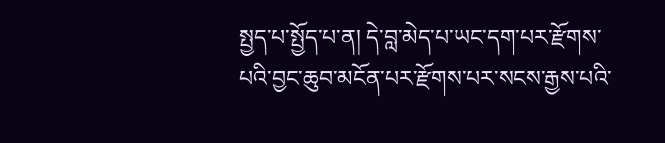སྤྱད་པ་སྤྱོད་པ་ན། དེ་བླ་མེད་པ་ཡང་དག་པར་རྫོགས་པའི་བྱང་ཆུབ་མངོན་པར་རྫོགས་པར་སངས་རྒྱས་པའི་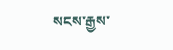སངས་རྒྱས་